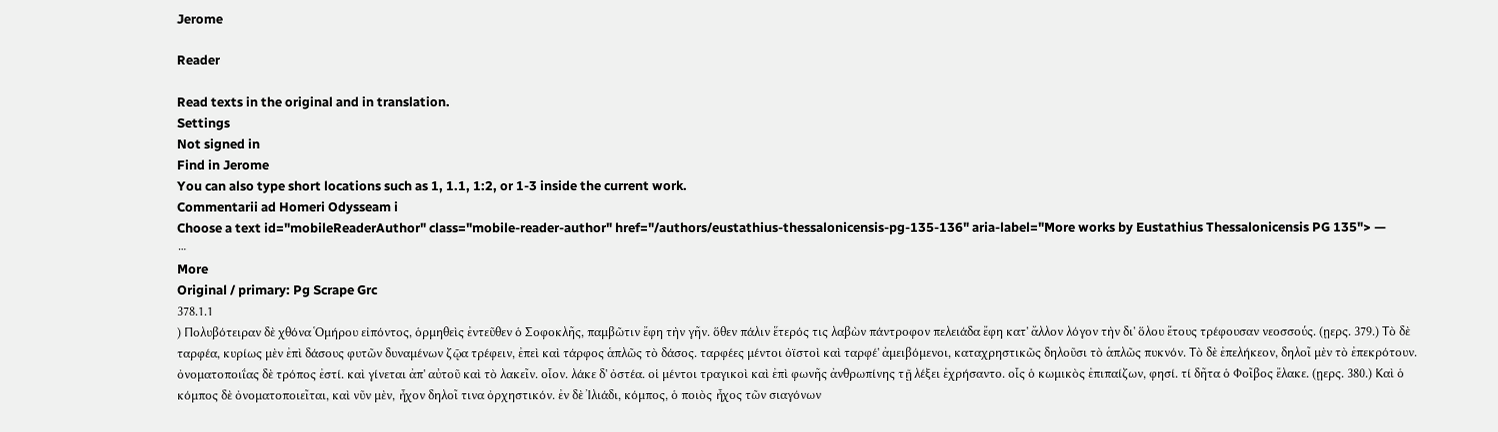Jerome

Reader

Read texts in the original and in translation.
Settings
Not signed in
Find in Jerome
You can also type short locations such as 1, 1.1, 1:2, or 1-3 inside the current work.
Commentarii ad Homeri Odysseam i
Choose a text id="mobileReaderAuthor" class="mobile-reader-author" href="/authors/eustathius-thessalonicensis-pg-135-136" aria-label="More works by Eustathius Thessalonicensis PG 135"> —
⋯
More
Original / primary: Pg Scrape Grc
378.1.1
) Πολυβότειραν δὲ χθόνα Ὁμήρου εἰπόντος, ὁρμηθεὶς ἐντεῦθεν ὁ Σοφοκλῆς, παμβῶτιν ἔφη τὴν γῆν. ὅθεν πάλιν ἕτερός τις λαβὼν πάντροφον πελειάδα ἔφη κατ' ἄλλον λόγον τὴν δι' ὅλου ἔτους τρέφουσαν νεοσσούς. (ῃερς. 379.) Τὸ δὲ ταρφέα, κυρίως μὲν ἐπὶ δάσους φυτῶν δυναμένων ζῷα τρέφειν, ἐπεὶ καὶ τάρφος ἁπλῶς τὸ δάσος. ταρφέες μέντοι ὀϊστοὶ καὶ ταρφέ' ἀμειβόμενοι, καταχρηστικῶς δηλοῦσι τὸ ἁπλῶς πυκνόν. Τὸ δὲ ἐπελήκεον, δηλοῖ μὲν τὸ ἐπεκρότουν. ὀνοματοποιΐας δὲ τρόπος ἐστί. καὶ γίνεται ἀπ' αὐτοῦ καὶ τὸ λακεῖν. οἷον. λάκε δ' ὀστέα. οἱ μέντοι τραγικοὶ καὶ ἐπὶ φωνῆς ἀνθρωπίνης τῇ λέξει ἐχρήσαντο. οἷς ὁ κωμικὸς ἐπιπαίζων, φησί. τί δῆτα ὁ Φοῖβος ἔλακε. (ῃερς. 380.) Καὶ ὁ κόμπος δὲ ὀνοματοποιεῖται, καὶ νῦν μὲν, ἦχον δηλοῖ τινα ὀρχηστικόν. ἐν δὲ Ἰλιάδι, κόμπος, ὁ ποιὸς ἦχος τῶν σιαγόνων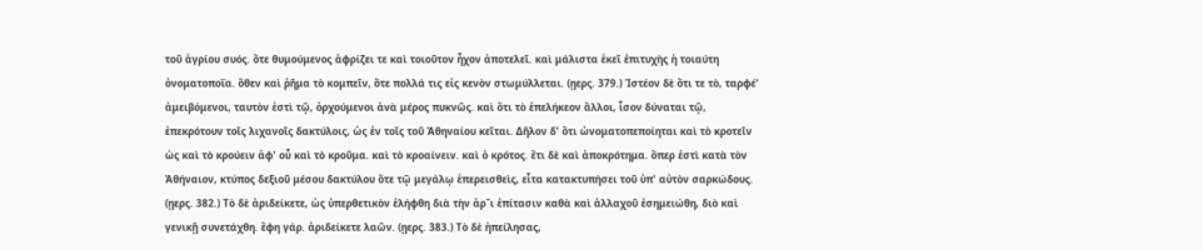τοῦ ἀγρίου συός. ὅτε θυμούμενος ἀφρίζει τε καὶ τοιοῦτον ἦχον ἀποτελεῖ. καὶ μάλιστα ἐκεῖ ἐπιτυχὴς ἡ τοιαύτη ὀνοματοποΐα. ὅθεν καὶ ῥῆμα τὸ κομπεῖν, ὅτε πολλά τις εἰς κενὸν στωμύλλεται. (ῃερς. 379.) Ἰστέον δὲ ὅτι τε τὸ, ταρφέ' ἀμειβόμενοι, ταυτὸν ἐστὶ τῷ, ὀρχούμενοι ἀνὰ μέρος πυκνῶς. καὶ ὅτι τὸ ἐπελήκεον ἄλλοι, ἶσον δύναται τῷ, ἐπεκρότουν τοῖς λιχανοῖς δακτύλοις, ὡς ἐν τοῖς τοῦ Ἀθηναίου κεῖται. Δῆλον δ' ὅτι ὠνοματοπεποίηται καὶ τὸ κροτεῖν ὡς καὶ τὸ κρούειν ἀφ' οὗ καὶ τὸ κροῦμα. καὶ τὸ κροαίνειν. καὶ ὁ κρότος. ἔτι δὲ καὶ ἀποκρότημα. ὅπερ ἐστὶ κατὰ τὸν Ἀθήναιον, κτύπος δεξιοῦ μέσου δακτύλου ὅτε τῷ μεγάλῳ ἐπερεισθεὶς, εἶτα κατακτυπήσει τοῦ ὑπ' αὐτὸν σαρκώδους. (ῃερς. 382.) Τὸ δὲ ἀριδείκετε, ὡς ὑπερθετικὸν ἐλήφθη διὰ τὴν ἀρˉι ἐπίτασιν καθὰ καὶ ἀλλαχοῦ ἐσημειώθη, διὸ καὶ γενικῇ συνετάχθη. ἔφη γάρ. ἀριδείκετε λαῶν. (ῃερς. 383.) Τὸ δὲ ἠπείλησας,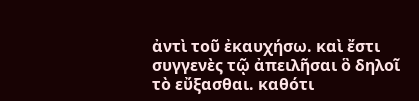ἀντὶ τοῦ ἐκαυχήσω. καὶ ἔστι συγγενὲς τῷ ἀπειλῆσαι ὃ δηλοῖ τὸ εὔξασθαι. καθότι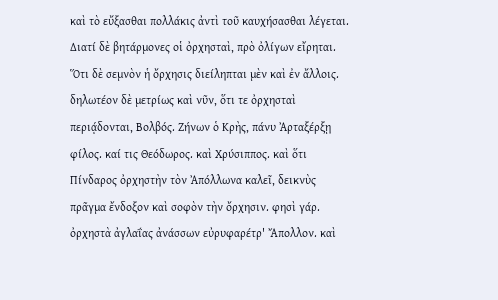καὶ τὸ εὔξασθαι πολλάκις ἀντὶ τοῦ καυχήσασθαι λέγεται. Διατί δὲ βητάρμονες οἱ ὀρχησταὶ, πρὸ ὀλίγων εἴρηται. Ὅτι δὲ σεμνὸν ἡ ὄρχησις διείληπται μὲν καὶ ἐν ἄλλοις. δηλωτέον δὲ μετρίως καὶ νῦν, ὅτι τε ὀρχησταὶ περιᾴδονται, Βολβός. Ζήνων ὁ Κρὴς, πάνυ Ἀρταξέρξῃ φίλος. καί τις Θεόδωρος. καὶ Χρύσιππος. καὶ ὅτι Πίνδαρος ὀρχηστὴν τὸν Ἀπόλλωνα καλεῖ, δεικνὺς πρᾶγμα ἔνδοξον καὶ σοφὸν τὴν ὄρχησιν. φησὶ γάρ. ὀρχηστὰ ἀγλαΐας ἀνάσσων εὐρυφαρέτρ' Ἄπολλον. καὶ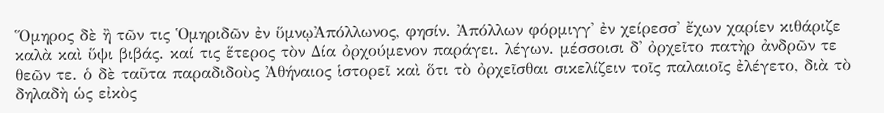Ὅμηρος δὲ ἢ τῶν τις Ὁμηριδῶν ἐν ὕμνῳἈπόλλωνος, φησίν. Ἀπόλλων φόρμιγγ' ἐν χείρεσσ' ἔχων χαρίεν κιθάριζε καλὰ καὶ ὕψι βιβάς. καί τις ἕτερος τὸν Δία ὀρχούμενον παράγει. λέγων. μέσσοισι δ' ὀρχεῖτο πατὴρ ἀνδρῶν τε θεῶν τε. ὁ δὲ ταῦτα παραδιδοὺς Ἀθήναιος ἱστορεῖ καὶ ὅτι τὸ ὀρχεῖσθαι σικελίζειν τοῖς παλαιοῖς ἐλέγετο, διὰ τὸ δηλαδὴ ὡς εἰκὸς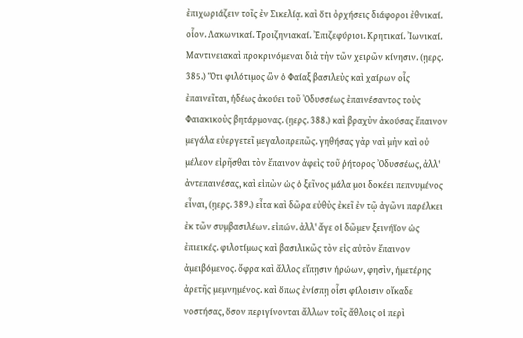ἐπιχωριάζειν τοῖς ἐν Σικελίᾳ. καὶ ὅτι ὀρχήσεις διάφοροι ἐθνικαί. οἷον. Λακωνικαί. Τροιζηνιακαί. Ἐπιζεφύριοι. Κρητικαί. Ἰωνικαί. Μαντινειακαὶ προκρινόμεναι διὰ τὴν τῶν χειρῶν κίνησιν. (ῃερς. 385.) Ὅτι φιλότιμος ὢν ὁ Φαίαξ βασιλεὺς καὶ χαίρων οἷς ἐπαινεῖται, ἡδέως ἀκούει τοῦ Ὀδυσσέως ἐπαινέσαντος τοὺς Φαιακικοὺς βητάρμονας. (ῃερς. 388.) καὶ βραχὺν ἀκούσας ἔπαινον μεγάλα εὐεργετεῖ μεγαλοπρεπῶς. γηθήσας γὰρ ναὶ μὴν καὶ οὐ μέλεον εἰρῆσθαι τὸν ἔπαινον ἀφεὶς τοῦ ῥήτορος Ὀδυσσέως, ἀλλ' ἀντεπαινέσας, καὶ εἰπὼν ὡς ὁ ξεῖνος μάλα μοι δοκέει πεπνυμένος εἶναι, (ῃερς. 389.) εἶτα καὶ δῶρα εὐθὺς ἐκεῖ ἐν τῷ ἀγῶνι παρέλκει ἐκ τῶν συμβασιλέων. εἰπών. ἀλλ' ἄγε οἱ δῶμεν ξεινήϊον ὡς ἐπιεικές. φιλοτίμως καὶ βασιλικῶς τὸν εἰς αὐτὸν ἔπαινον ἀμειβόμενος. ὄφρα καὶ ἄλλος εἴπῃσιν ἡρώων, φησὶν, ἡμετέρης ἀρετῆς μεμνημένος. καὶ ὅπως ἐνίσπῃ οἷσι φίλοισιν οἴκαδε νοστήσας, ὅσον περιγίνονται ἄλλων τοῖς ἄθλοις οἱ περὶ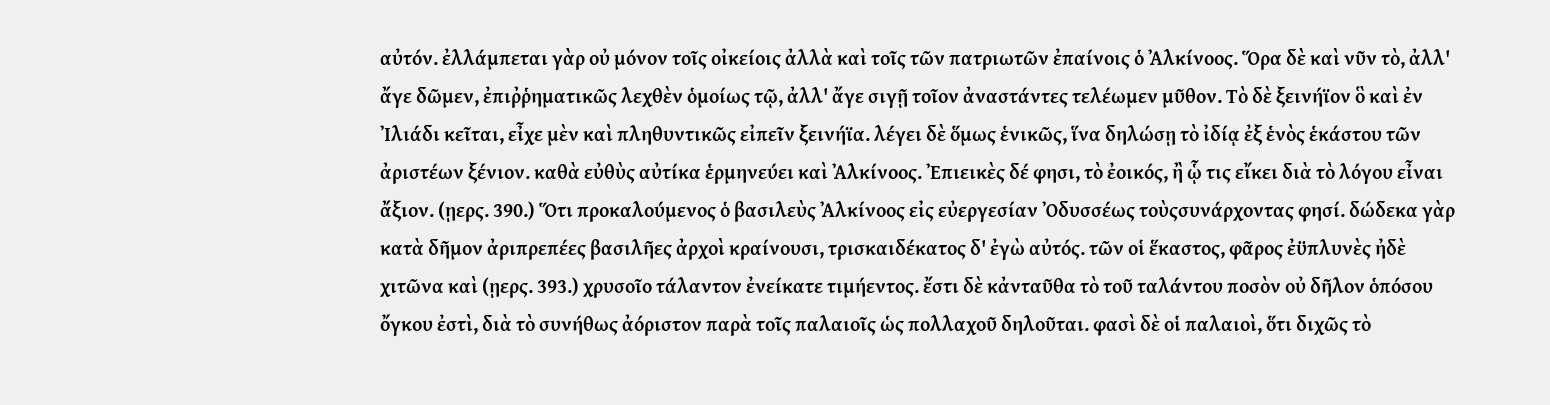αὐτόν. ἐλλάμπεται γὰρ οὐ μόνον τοῖς οἰκείοις ἀλλὰ καὶ τοῖς τῶν πατριωτῶν ἐπαίνοις ὁ Ἀλκίνοος. Ὅρα δὲ καὶ νῦν τὸ, ἀλλ' ἄγε δῶμεν, ἐπιῤῥηματικῶς λεχθὲν ὁμοίως τῷ, ἀλλ' ἄγε σιγῇ τοῖον ἀναστάντες τελέωμεν μῦθον. Τὸ δὲ ξεινήϊον ὃ καὶ ἐν Ἰλιάδι κεῖται, εἶχε μὲν καὶ πληθυντικῶς εἰπεῖν ξεινήϊα. λέγει δὲ ὅμως ἑνικῶς, ἵνα δηλώσῃ τὸ ἰδίᾳ ἐξ ἑνὸς ἑκάστου τῶν ἀριστέων ξένιον. καθὰ εὐθὺς αὐτίκα ἑρμηνεύει καὶ Ἀλκίνοος. Ἐπιεικὲς δέ φησι, τὸ ἐοικός, ἢ ᾧ τις εἴκει διὰ τὸ λόγου εἶναι ἄξιον. (ῃερς. 390.) Ὅτι προκαλούμενος ὁ βασιλεὺς Ἀλκίνοος εἰς εὐεργεσίαν Ὀδυσσέως τοὺςσυνάρχοντας φησί. δώδεκα γὰρ κατὰ δῆμον ἀριπρεπέες βασιλῆες ἀρχοὶ κραίνουσι, τρισκαιδέκατος δ' ἐγὼ αὐτός. τῶν οἱ ἕκαστος, φᾶρος ἐϋπλυνὲς ἠδὲ χιτῶνα καὶ (ῃερς. 393.) χρυσοῖο τάλαντον ἐνείκατε τιμήεντος. ἔστι δὲ κἀνταῦθα τὸ τοῦ ταλάντου ποσὸν οὐ δῆλον ὁπόσου ὄγκου ἐστὶ, διὰ τὸ συνήθως ἀόριστον παρὰ τοῖς παλαιοῖς ὡς πολλαχοῦ δηλοῦται. φασὶ δὲ οἱ παλαιοὶ, ὅτι διχῶς τὸ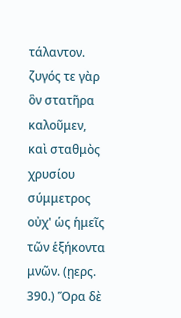τάλαντον. ζυγός τε γὰρ ὃν στατῆρα καλοῦμεν, καὶ σταθμὸς χρυσίου σύμμετρος οὐχ' ὡς ἡμεῖς τῶν ἑξήκοντα μνῶν. (ῃερς. 390.) Ὅρα δὲ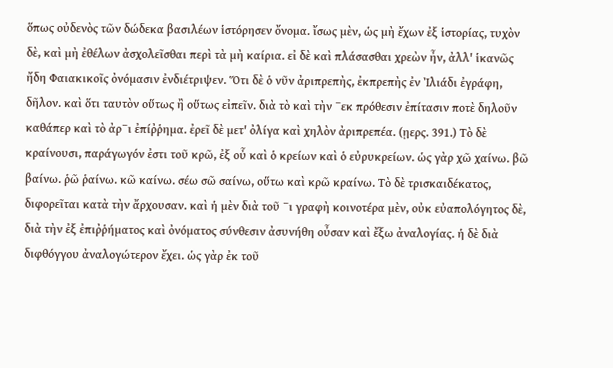ὅπως οὐδενὸς τῶν δώδεκα βασιλέων ἱστόρησεν ὄνομα. ἴσως μὲν, ὡς μὴ ἔχων ἐξ ἱστορίας, τυχὸν δὲ, καὶ μὴ ἐθέλων ἀσχολεῖσθαι περὶ τὰ μὴ καίρια. εἰ δὲ καὶ πλάσασθαι χρεὼν ἦν, ἀλλ' ἱκανῶς ἤδη Φαιακικοῖς ὀνόμασιν ἐνδιέτριψεν. Ὅτι δὲ ὁ νῦν ἀριπρεπὴς, ἐκπρεπὴς ἐν Ἰλιάδι ἐγράφη, δῆλον. καὶ ὅτι ταυτὸν οὕτως ἢ οὕτως εἰπεῖν. διὰ τὸ καὶ τὴν ˉεκ πρόθεσιν ἐπίτασιν ποτὲ δηλοῦν καθάπερ καὶ τὸ ἀρˉι ἐπίῤῥημα. ἐρεῖ δὲ μετ' ὀλίγα καὶ χηλὸν ἀριπρεπέα. (ῃερς. 391.) Τὸ δὲ κραίνουσι, παράγωγόν ἐστι τοῦ κρῶ, ἐξ οὗ καὶ ὁ κρείων καὶ ὁ εὐρυκρείων. ὡς γὰρ χῶ χαίνω. βῶ βαίνω. ῥῶ ῥαίνω. κῶ καίνω. σέω σῶ σαίνω, οὕτω καὶ κρῶ κραίνω. Τὸ δὲ τρισκαιδέκατος, διφορεῖται κατὰ τὴν ἄρχουσαν. καὶ ἡ μὲν διὰ τοῦ ˉι γραφὴ κοινοτέρα μὲν, οὐκ εὐαπολόγητος δὲ, διὰ τὴν ἐξ ἐπιῤῥήματος καὶ ὀνόματος σύνθεσιν ἀσυνήθη οὖσαν καὶ ἔξω ἀναλογίας. ἡ δὲ διὰ διφθόγγου ἀναλογώτερον ἔχει. ὡς γὰρ ἐκ τοῦ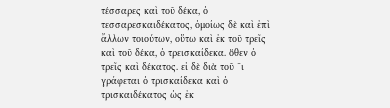τέσσαρες καὶ τοῦ δέκα, ὁ τεσσαρεσκαιδέκατος, ὁμοίως δὲ καὶ ἐπὶ ἄλλων τοιούτων, οὕτω καὶ ἐκ τοῦ τρεῖς καὶ τοῦ δέκα, ὁ τρεισκαίδεκα. ὅθεν ὁ τρεῖς καὶ δέκατος. εἰ δὲ διὰ τοῦ ˉι γράφεται ὁ τρισκαίδεκα καὶ ὁ τρισκαιδέκατος ὡς ἐκ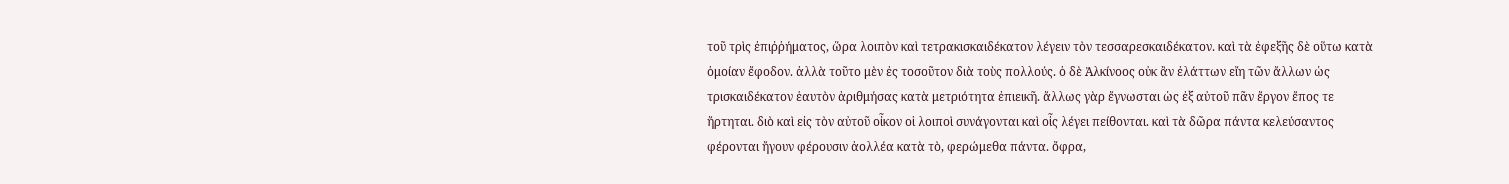τοῦ τρὶς ἐπιῤῥήματος, ὥρα λοιπὸν καὶ τετρακισκαιδέκατον λέγειν τὸν τεσσαρεσκαιδέκατον. καὶ τὰ ἐφεξῆς δὲ οὕτω κατὰ ὁμοίαν ἔφοδον. ἀλλὰ τοῦτο μὲν ἐς τοσοῦτον διὰ τοὺς πολλούς. ὁ δὲ Ἀλκίνοος οὐκ ἂν ἐλάττων εἴη τῶν ἄλλων ὡς τρισκαιδέκατον ἑαυτὸν ἀριθμήσας κατὰ μετριότητα ἐπιεικῆ. ἄλλως γὰρ ἔγνωσται ὡς ἐξ αὐτοῦ πᾶν ἔργον ἔπος τε ἤρτηται. διὸ καὶ εἰς τὸν αὐτοῦ οἶκον οἱ λοιποὶ συνάγονται καὶ οἷς λέγει πείθονται. καὶ τὰ δῶρα πάντα κελεύσαντος φέρονται ἤγουν φέρουσιν ἀολλέα κατὰ τὸ, φερώμεθα πάντα. ὄφρα,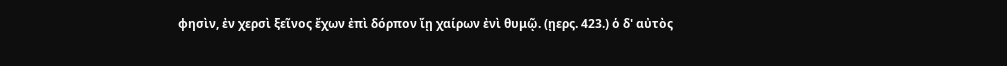φησὶν, ἐν χερσὶ ξεῖνος ἔχων ἐπὶ δόρπον ἴῃ χαίρων ἐνὶ θυμῷ. (ῃερς. 423.) ὁ δ' αὐτὸς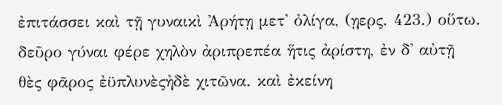ἐπιτάσσει καὶ τῇ γυναικὶ Ἀρήτῃ μετ' ὀλίγα, (ῃερς. 423.) οὕτω. δεῦρο γύναι φέρε χηλὸν ἀριπρεπέα ἥτις ἀρίστη, ἐν δ' αὐτῇ θὲς φᾶρος ἐϋπλυνὲςἠδὲ χιτῶνα. καὶ ἐκείνη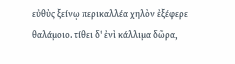εὐθὺς ξείνῳ περικαλλέα χηλὸν ἐξέφερε θαλάμοιο. τίθει δ' ἐνὶ κάλλιμα δῶρα,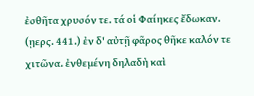ἐσθῆτα χρυσόν τε. τά οἱ Φαίηκες ἔδωκαν. (ῃερς. 441.) ἐν δ' αὐτῇ φᾶρος θῆκε καλόν τε χιτῶνα. ἐνθεμένη δηλαδὴ καὶ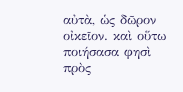αὐτὰ, ὡς δῶρον οἰκεῖον. καὶ οὕτω ποιήσασα φησὶ πρὸς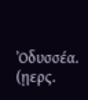Ὀδυσσέα. (ῃερς.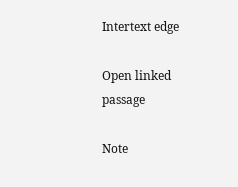Intertext edge

Open linked passage

Note